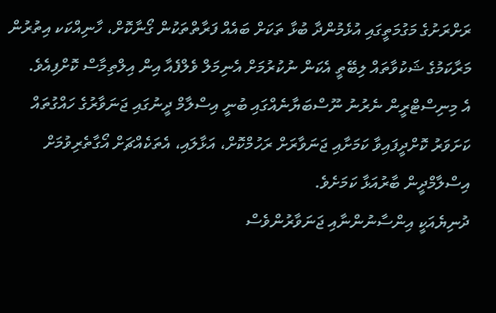ރަށްރަށުގެ މަގުމަތީގައި އުޅެމުންދާ ބުޅާ ތަކަށް ބައެއް ފަރާތްތަކުން ގޯނާކޮށް، ހާނިއްކަކ އިތުރުން މަރާކަމުގެ ޝަކުވާތައް ލިބޭތީ އެކަން ނުކުރުމަށް އެނިމަލް ވެލްފެއާ އިން އިލްތިމާސް ކޮށްފިއެވެ.
އެ މިނިސްޓްރީން ނެރުނު ނޫސްބަޔާނެއްގައި ބުނީ އިސްލާމް ދީނުގައި ޖަނަވާރުގެ ހައްގުތައް ކަށަވަރު ކޮށްދީފައިވާ ކަމަށާއި ޖަނަވާރަށް ރަހުމްކޮށް، އަޅާލައި، އެތަކެއްޗަށް އޯގާތެރިވުމަށް އިސްލާމްދީން ބާރުއަޅާ ކަމަށެވެ.
ދުނިޔެއަކީ އިންސާނުންނާއި ޖަނަވާރުންވެސް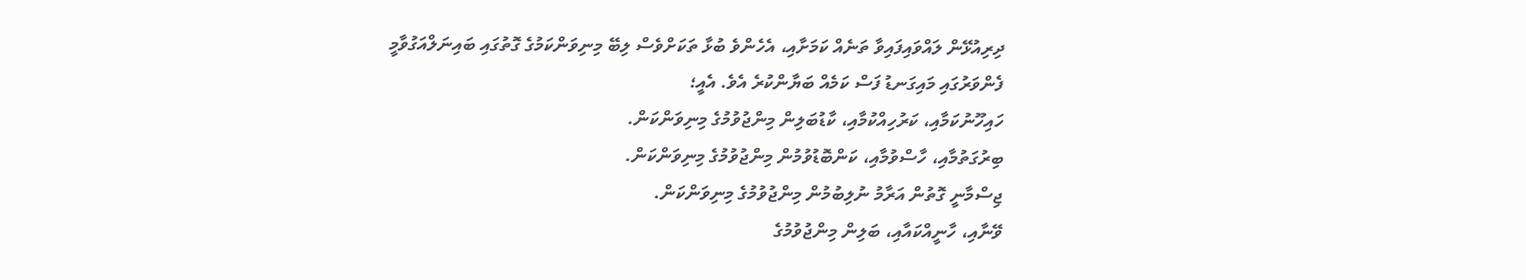ދިރިއުޅޭން ލައްވައިފައިވާ ތަނެއް ކަމަށާއި، އެހެންވެ ބުޅާ ތަކަށްވެސް ލިބޭ މިނިވަންކަމުގެ ގޮތުގައި ބައިނަލްއަގުވާމީ ފެންވަރުގައި މައިގަނޑު ފަސް ކަމެއް ބަޔާންކުރެ އެވެ. އެއީ؛
ހައިހޫނުކަމާއި، ކަރުހިއްކުމާއި، ކާޑުބަލިން މިންޖުވުމުގެ މިނިވަންކަން.
ބިރުގަތުމާއި، ހާސްވުމާއި، ކަންބޮޑުވުމުން މިންޖުވުމުގެ މިނިވަންކަން.
ޖިސްމާނީ ގޮތުން އަރާމު ނުލިބުމުން މިންޖުވުމުގެ މިނިވަންކަން.
ވޭނާއި، ހާނީއްކައާއި، ބަލިން މިންޖުވުމުގެ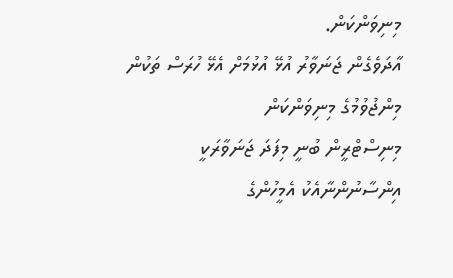މިނިވަންކަން.
އާދަވެގެން ޖަނަވާރު އުޅޭ އުޅުމަށް އެޅޭ ހުރަސް ތަކުން މިންޖުވުމުގެ މިނިވަންކަން
މިނިސްޓްރީން ބުނީ މިފަދަ ޖަނަވާރަކީ އިންސާނުންނާއެކު އެމީހުންގެ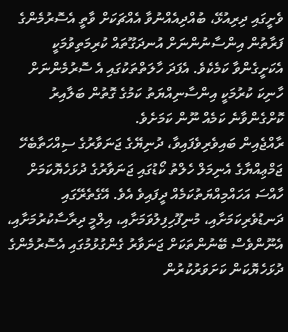ވެށީގައި ދިރިއުޅޭ، ބުއްދިއެއްނުވާ އެއްޗަކަށް ވާތީ އެސޮރުމެންގެ ފަރާތުން އިންސާނުންނަށް އުނދަގޫތައް ކުރިމަތިވުމަކީ އެކަށީގެންވާ ކަމެކެވެ. އެފަދަ ހާލަތްތަކުގައި އެ ސޮރުމެންނަށް ހާނިކަ ކުރުމަކީ އިންސާނިއްޔަތު ކަމުގެ ގޮތުން ބަލާއިރު ކޮށްގެންވާނެ ކަމެއް ނޫން ކަމަށެވެ.
ރާއްޖެއިން ބައިވެރިވެފައިވާ، ދުނިޔޭގެ ޖަނަވާރުގެ ސިއްހަތާބެހޭ ޖަމްޢިއްޔާގެ އެނިމަލް ހެލްތު ކޯޑުގައި ޖަނަވާރުގެ ދުޅަހެޔޮކަމަށް ހާއްސަ އަހައްމިއްޔަތުކަމެއް ދީފައިވެ އެވެ. އޭގެތެރޭގައި ދަނޑުވެރިކަމަށާއި، މުނިފޫހިފިލުވަމަށާއި، އިލްމީ ދިރާސާކުރުމަށާއި، އެނޫންވެސް ބޭނުންތަކަށް ޖަނަވާރު ގެންގުޅުމުގައި އެސޮރުމެންގެ ދުޅަހެޔޮކަން ކަށަވަރުކުރުން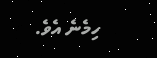ހިމެނެ އެވެ.